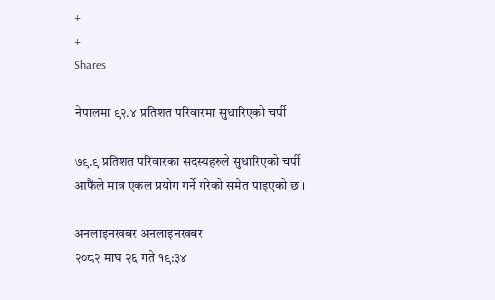+
+
Shares

नेपालमा ९२.४ प्रतिशत परिवारमा सुधारिएको चर्पी

७९.९ प्रतिशत परिवारका सदस्यहरुले सुधारिएको चर्पी आफैंले मात्र एकल प्रयोग गर्ने गरेको समेत पाइएको छ ।

अनलाइनखबर अनलाइनखबर
२०८२ माघ २६ गते १९:३४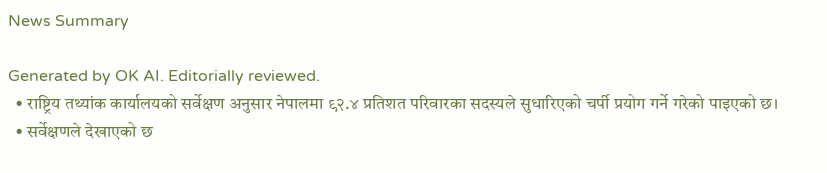News Summary

Generated by OK AI. Editorially reviewed.
  • राष्ट्रिय तथ्यांक कार्यालयको सर्वेक्षण अनुसार नेपालमा ९२.४ प्रतिशत परिवारका सदस्यले सुधारिएको चर्पी प्रयोग गर्ने गरेको पाइएको छ।
  • सर्वेक्षणले देखाएको छ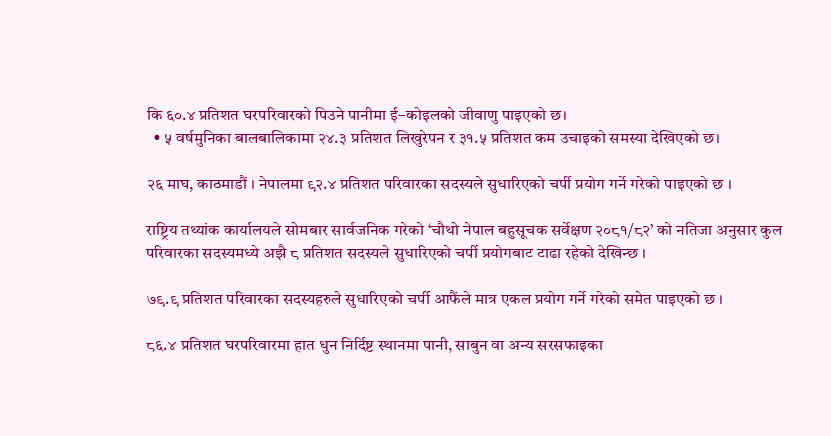कि ६०.४ प्रतिशत घरपरिवारको पिउने पानीमा ई–कोइलको जीवाणु पाइएको छ।
  • ५ वर्षमुनिका बालबालिकामा २४.३ प्रतिशत लिखुरेपन र ३१.५ प्रतिशत कम उचाइको समस्या देखिएको छ।

२६ माघ, काठमाडौं । नेपालमा ९२.४ प्रतिशत परिवारका सदस्यले सुधारिएको चर्पी प्रयोग गर्ने गरेको पाइएको छ ।

राष्ट्रिय तथ्यांक कार्यालयले सोमबार सार्वजनिक गरेको ‘चौथो नेपाल बहुसूचक सर्वेक्षण २०८१/८२’ को नतिजा अनुसार कुल परिवारका सदस्यमध्ये अझै ८ प्रतिशत सदस्यले सुधारिएको चर्पी प्रयोगबाट टाढा रहेको देखिन्छ ।

७९.९ प्रतिशत परिवारका सदस्यहरुले सुधारिएको चर्पी आफैंले मात्र एकल प्रयोग गर्ने गरेको समेत पाइएको छ ।

८६.४ प्रतिशत घरपरिवारमा हात धुन निर्दिष्ट स्थानमा पानी, साबुन वा अन्य सरसफाइका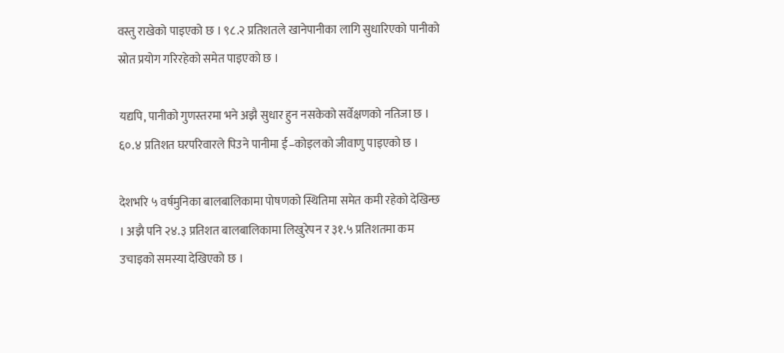वस्तु राखेको पाइएको छ । ९८.२ प्रतिशतले खानेपानीका लागि सुधारिएको पानीको स्रोत प्रयोग गरिरहेको समेत पाइएको छ ।

यद्यपि, पानीको गुणस्तरमा भने अझै सुधार हुन नसकेको सर्वेक्षणको नतिजा छ । ६०.४ प्रतिशत घरपरिवारले पिउने पानीमा ई–कोइलको जीवाणु पाइएको छ ।

देशभरि ५ वर्षमुनिका बालबालिकामा पोषणको स्थितिमा समेत कमी रहेको देखिन्छ । अझै पनि २४.३ प्रतिशत बालबालिकामा लिखुरेपन र ३१.५ प्रतिशतमा कम उचाइको समस्या देखिएको छ ।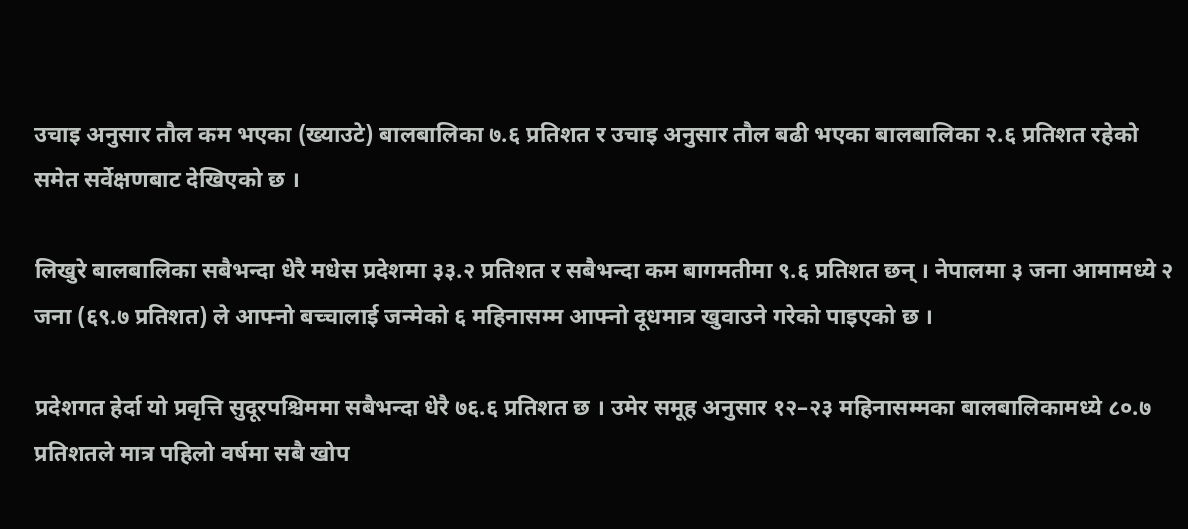उचाइ अनुसार तौल कम भएका (ख्याउटे) बालबालिका ७.६ प्रतिशत र उचाइ अनुसार तौल बढी भएका बालबालिका २.६ प्रतिशत रहेको समेत सर्वेक्षणबाट देखिएको छ ।

लिखुरे बालबालिका सबैभन्दा धेरै मधेस प्रदेशमा ३३.२ प्रतिशत र सबैभन्दा कम बागमतीमा ९.६ प्रतिशत छन् । नेपालमा ३ जना आमामध्ये २ जना (६९.७ प्रतिशत) ले आफ्नो बच्चालाई जन्मेको ६ महिनासम्म आफ्नो दूधमात्र खुवाउने गरेको पाइएको छ ।

प्रदेशगत हेर्दा यो प्रवृत्ति सुदूरपश्चिममा सबैभन्दा धेरै ७६.६ प्रतिशत छ । उमेर समूह अनुसार १२–२३ महिनासम्मका बालबालिकामध्ये ८०.७ प्रतिशतले मात्र पहिलो वर्षमा सबै खोप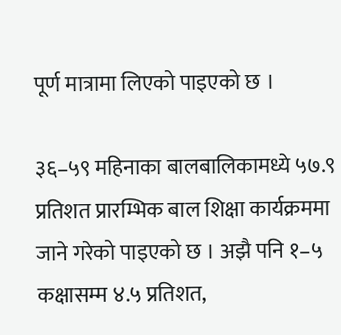पूर्ण मात्रामा लिएको पाइएको छ ।

३६–५९ महिनाका बालबालिकामध्ये ५७.९ प्रतिशत प्रारम्भिक बाल शिक्षा कार्यक्रममा जाने गरेको पाइएको छ । अझै पनि १–५ कक्षासम्म ४.५ प्रतिशत,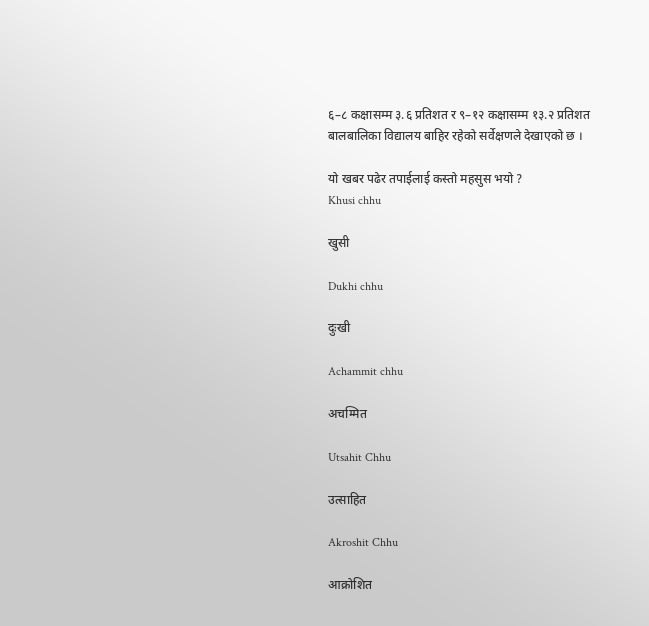६–८ कक्षासम्म ३.६ प्रतिशत र ९–१२ कक्षासम्म १३.२ प्रतिशत बालबालिका विद्यालय बाहिर रहेको सर्वेक्षणले देखाएको छ ।

यो खबर पढेर तपाईलाई कस्तो महसुस भयो ?
Khusi chhu

खुसी

Dukhi chhu

दुःखी

Achammit chhu

अचम्मित

Utsahit Chhu

उत्साहित

Akroshit Chhu

आक्रोशित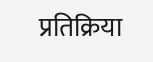प्रतिक्रिया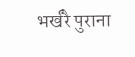भर्खरै पुराना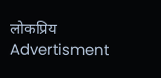लोकप्रिय
Advertisment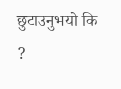छुटाउनुभयो कि ?